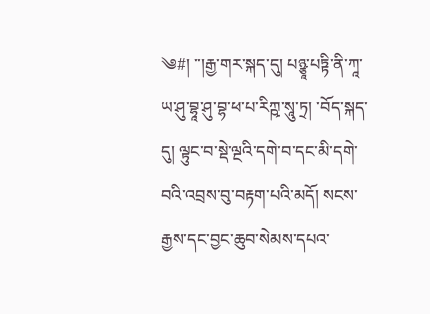༄#། ་་།རྒྱ་གར་སྐད་དུ། པཉྩཱ་པཏྟི་ནི་ཀཱ་ཡ་ཤུ་བྷཱ་ཤུ་བྷ་ཕ་པ་རིཀྵ་སཱུ་ཏྲ། ་བོད་སྐད་དུ། ལྟུང་བ་སྡེ་ལྔའི་དགེ་བ་དང་མི་དགེ་བའི་འབྲས་བུ་བརྟག་པའི་མདོ། སངས་རྒྱས་དང་བྱང་ཆུབ་སེམས་དཔའ་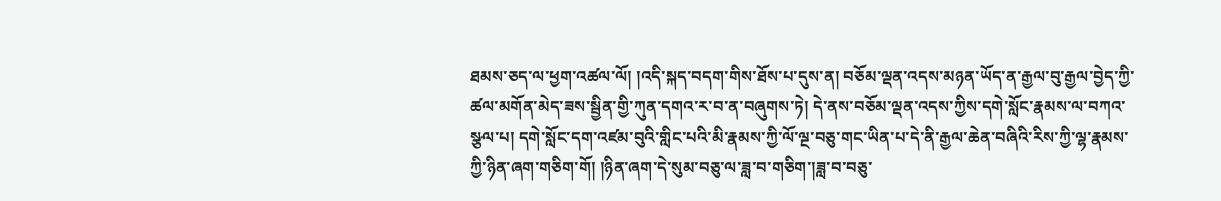ཐམས་ཅད་ལ་ཕྱག་འཚལ་ལོ། །འདི་སྐད་བདག་གིས་ཐོས་པ་དུས་ན། བཅོམ་ལྡན་འདས་མཉན་ཡོད་ན་རྒྱལ་བུ་རྒྱལ་བྱེད་ཀྱི་ཚལ་མགོན་མེད་ཟས་སྦྱིན་གྱི་ཀུན་དགའ་ར་བ་ན་བཞུགས་ཏེ། དེ་ནས་བཅོམ་ལྡན་འདས་ཀྱིས་དགེ་སློང་རྣམས་ལ་བཀའ་སྩལ་པ། དགེ་སློང་དག་འཛམ་བུའི་གླིང་པའི་མི་རྣམས་ཀྱི་ལོ་ལྔ་བཅུ་གང་ཡིན་པ་དེ་ནི་རྒྱལ་ཆེན་བཞིའི་རིས་ཀྱི་ལྷ་རྣམས་ཀྱི་ཉིན་ཞག་གཅིག་གོ། །ཉིན་ཞག་དེ་སུམ་བཅུ་ལ་ཟླ་བ་གཅིག་།ཟླ་བ་བཅུ་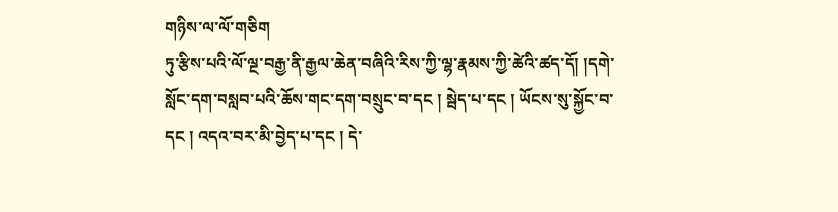གཉིས་ལ་ལོ་གཅིག
ཏུ་རྩིས་པའི་ལོ་ལྔ་བརྒྱ་ནི་རྒྱལ་ཆེན་བཞིའི་རིས་ཀྱི་ལྷ་རྣམས་ཀྱི་ཚེའི་ཚད་དོ། །དགེ་སློང་དག་བསླབ་པའི་ཆོས་གང་དག་བསྲུང་བ་དང ། སྦེད་པ་དང ། ཡོངས་སུ་སྐྱོང་བ་དང ། འདའ་བར་མི་བྱེད་པ་དང ། དེ་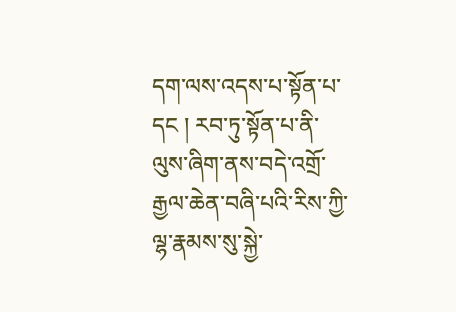དག་ལས་འདས་པ་སྟོན་པ་དང ། རབ་ཏུ་སྟོན་པ་ནི་ལུས་ཞིག་ནས་བདེ་འགྲོ་རྒྱལ་ཆེན་བཞི་པའི་རིས་ཀྱི་ལྷ་རྣམས་སུ་སྐྱེ་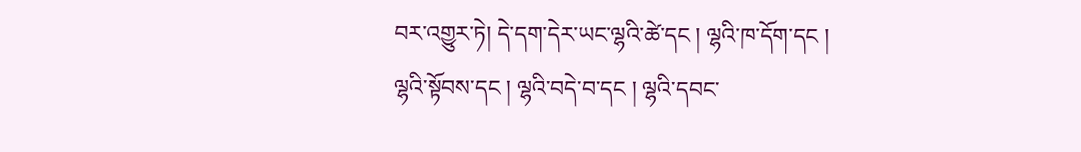བར་འགྱུར་ཏེ། དེ་དག་དེར་ཡང་ལྷའི་ཚེ་དང ། ལྷའི་ཁ་དོག་དང ། ལྷའི་སྟོབས་དང ། ལྷའི་བདེ་བ་དང ། ལྷའི་དབང་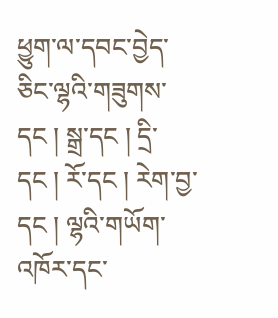ཕྱུག་ལ་དབང་བྱེད་ཅིང་ལྷའི་གཟུགས་དང ། སྒྲ་དང ། དྲི་དང ། རོ་དང ། རེག་བྱ་དང ། ལྷའི་གཡོག་འཁོར་དང་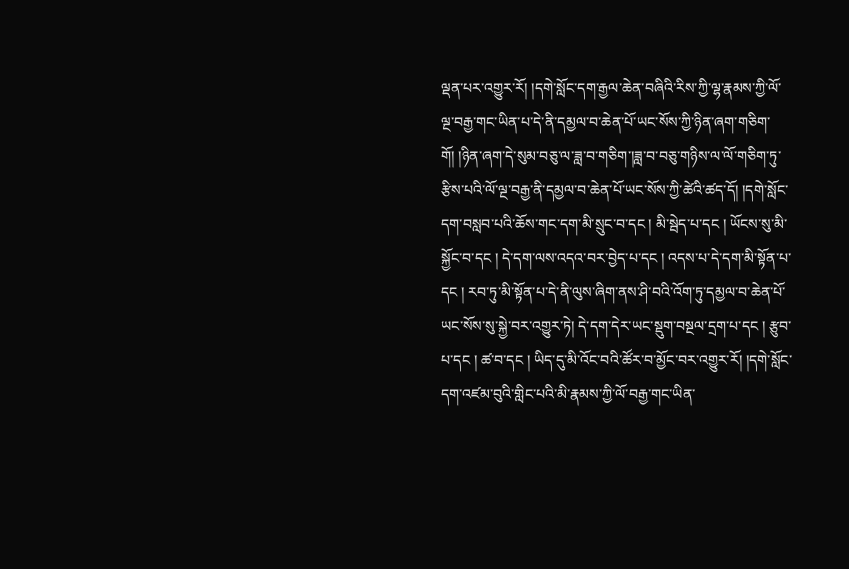ལྡན་པར་འགྱུར་རོ། །དགེ་སློང་དག་རྒྱལ་ཆེན་བཞིའི་རིས་ཀྱི་ལྷ་རྣམས་ཀྱི་ལོ་ལྔ་བརྒྱ་གང་ཡིན་པ་དེ་ནི་དམྱལ་བ་ཆེན་པོ་ཡང་སོས་ཀྱི་ཉིན་ཞག་གཅིག་གོ། །ཉིན་ཞག་དེ་སུམ་བཅུ་ལ་ཟླ་བ་གཅིག་།ཟླ་བ་བཅུ་གཉིས་ལ་ལོ་གཅིག་ཏུ་རྩིས་པའི་ལོ་ལྔ་བརྒྱ་ནི་དམྱལ་བ་ཆེན་པོ་ཡང་སོས་ཀྱི་ཚེའི་ཚད་དོ། །དགེ་སློང་དག་བསླབ་པའི་ཆོས་གང་དག་མི་སྲུང་བ་དང ། མི་སྦེད་པ་དང ། ཡོངས་སུ་མི་སྐྱོང་བ་དང ། དེ་དག་ལས་འདའ་བར་བྱེད་པ་དང ། འདས་པ་དེ་དག་མི་སྟོན་པ་དང ། རབ་ཏུ་མི་སྟོན་པ་དེ་ནི་ལུས་ཞིག་ནས་ཤི་བའི་འོག་ཏུ་དམྱལ་བ་ཆེན་པོ་ཡང་སོས་སུ་སྐྱེ་བར་འགྱུར་ཏེ། དེ་དག་དེར་ཡང་སྡུག་བསྔལ་དྲག་པ་དང ། རྩུབ་པ་དང ། ཚ་བ་དང ། ཡིད་དུ་མི་འོང་བའི་ཚོར་བ་མྱོང་བར་འགྱུར་རོ། །དགེ་སློང་དག་འཛམ་བུའི་གླིང་པའི་མི་རྣམས་ཀྱི་ལོ་བརྒྱ་གང་ཡིན་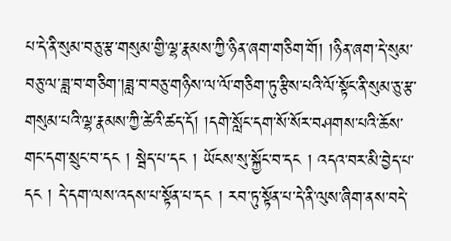པ་དེ་ནི་སུམ་བཅུ་རྩ་གསུམ་གྱི་ལྷ་རྣམས་ཀྱི་ཉིན་ཞག་གཅིག་གོ། །ཉིན་ཞག་དེ་སུམ་བཅུ་ལ་ཟླ་བ་གཅིག་།ཟླ་བ་བཅུ་གཉིས་ལ་ལོ་གཅིག་ཏུ་རྩིས་པའི་ལོ་སྟོང་ནི་སུམ་ཅུ་རྩ་གསུམ་པའི་ལྷ་རྣམས་ཀྱི་ཚེའི་ཚད་དོ། །དགེ་སློང་དག་སོ་སོར་བཤགས་པའི་ཆོས་གང་དག་སྲུང་བ་དང ། སྦེད་པ་དང ། ཡོངས་སུ་སྐྱོང་བ་དང ། འདའ་བར་མི་བྱེད་པ་དང ། དེ་དག་ལས་འདས་པ་སྟོན་པ་དང ། རབ་ཏུ་སྟོན་པ་དེ་ནི་ལུས་ཞིག་ནས་བདེ་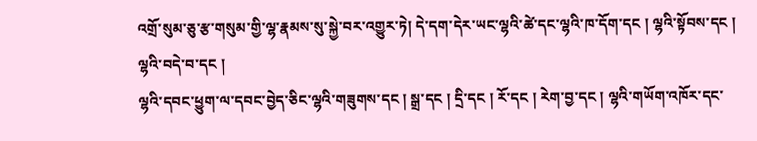འགྲོ་སུམ་ཅུ་རྩ་གསུམ་གྱི་ལྷ་རྣམས་སུ་སྐྱེ་བར་འགྱུར་ཏེ། དེ་དག་དེར་ཡང་ལྷའི་ཚེ་དང་ལྷའི་ཁ་དོག་དང ། ལྷའི་སྟོབས་དང ། ལྷའི་བདེ་བ་དང །
ལྷའི་དབང་ཕྱུག་ལ་དབང་བྱེད་ཅིང་ལྷའི་གཟུགས་དང ། སྒྲ་དང ། དྲི་དང ། རོ་དང ། རེག་བྱ་དང ། ལྷའི་གཡོག་འཁོར་དང་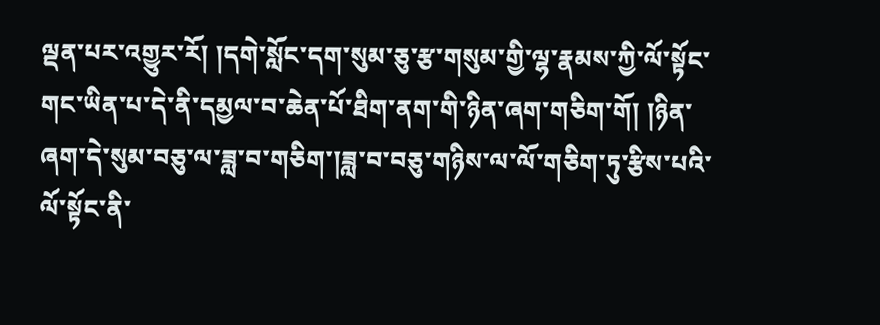ལྡན་པར་འགྱུར་རོ། །དགེ་སློང་དག་སུམ་ཅུ་རྩ་གསུམ་གྱི་ལྷ་རྣམས་ཀྱི་ལོ་སྟོང་གང་ཡིན་པ་དེ་ནི་དམྱལ་བ་ཆེན་པོ་ཐིག་ནག་གི་ཉིན་ཞག་གཅིག་གོ། །ཉིན་ཞག་དེ་སུམ་བཅུ་ལ་ཟླ་བ་གཅིག་།ཟླ་བ་བཅུ་གཉིས་ལ་ལོ་གཅིག་ཏུ་རྩིས་པའི་ལོ་སྟོང་ནི་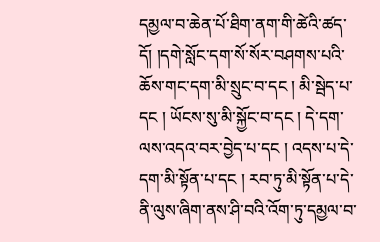དམྱལ་བ་ཆེན་པོ་ཐིག་ནག་གི་ཚེའི་ཚད་དོ། །དགེ་སློང་དག་སོ་སོར་བཤགས་པའི་ཆོས་གང་དག་མི་སྲུང་བ་དང ། མི་སྦེད་པ་དང ། ཡོངས་སུ་མི་སྐྱོང་བ་དང ། དེ་དག་ལས་འདའ་བར་བྱེད་པ་དང ། འདས་པ་དེ་དག་མི་སྟོན་པ་དང ། རབ་ཏུ་མི་སྟོན་པ་དེ་ནི་ལུས་ཞིག་ནས་ཤི་བའི་འོག་ཏུ་དམྱལ་བ་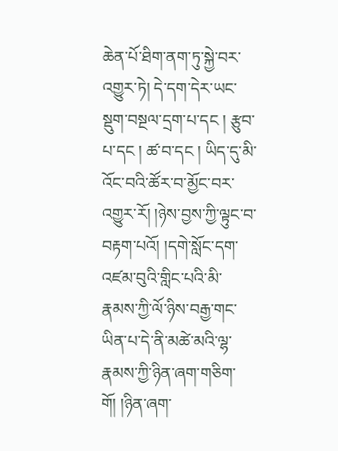ཆེན་པོ་ཐིག་ནག་ཏུ་སྐྱེ་བར་འགྱུར་ཏེ། དེ་དག་དེར་ཡང་སྡུག་བསྔལ་དྲག་པ་དང ། རྩུབ་པ་དང ། ཚ་བ་དང ། ཡིད་དུ་མི་འོང་བའི་ཚོར་བ་མྱོང་བར་འགྱུར་རོ། །ཉེས་བྱས་ཀྱི་ལྟུང་བ་བརྟག་པའོ། །དགེ་སློང་དག་འཛམ་བུའི་གླིང་པའི་མི་རྣམས་ཀྱི་ལོ་ཉིས་བརྒྱ་གང་ཡིན་པ་དེ་ནི་མཚེ་མའི་ལྷ་རྣམས་ཀྱི་ཉིན་ཞག་གཅིག་གོ། །ཉིན་ཞག་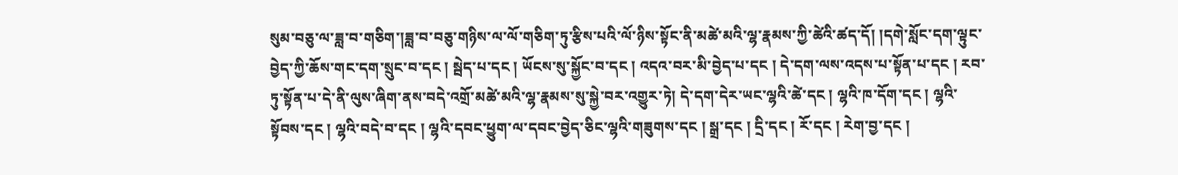སུམ་བཅུ་ལ་ཟླ་བ་གཅིག་།ཟླ་བ་བཅུ་གཉིས་ལ་ལོ་གཅིག་ཏུ་རྩིས་པའི་ལོ་ཉིས་སྟོང་ནི་མཚེ་མའི་ལྷ་རྣམས་ཀྱི་ཚེའི་ཚད་དོ། །དགེ་སློང་དག་ལྟུང་བྱེད་ཀྱི་ཆོས་གང་དག་སྲུང་བ་དང ། སྦེད་པ་དང ། ཡོངས་སུ་སྐྱོང་བ་དང ། འདའ་བར་མི་བྱེད་པ་དང ། དེ་དག་ལས་འདས་པ་སྟོན་པ་དང ། རབ་ཏུ་སྟོན་པ་དེ་ནི་ལུས་ཞིག་ནས་བདེ་འགྲོ་མཚེ་མའི་ལྷ་རྣམས་སུ་སྐྱེ་བར་འགྱུར་ཏེ། དེ་དག་དེར་ཡང་ལྷའི་ཚེ་དང ། ལྷའི་ཁ་དོག་དང ། ལྷའི་སྟོབས་དང ། ལྷའི་བདེ་བ་དང ། ལྷའི་དབང་ཕྱུག་ལ་དབང་བྱེད་ཅིང་ལྷའི་གཟུགས་དང ། སྒྲ་དང ། དྲི་དང ། རོ་དང ། རེག་བྱ་དང །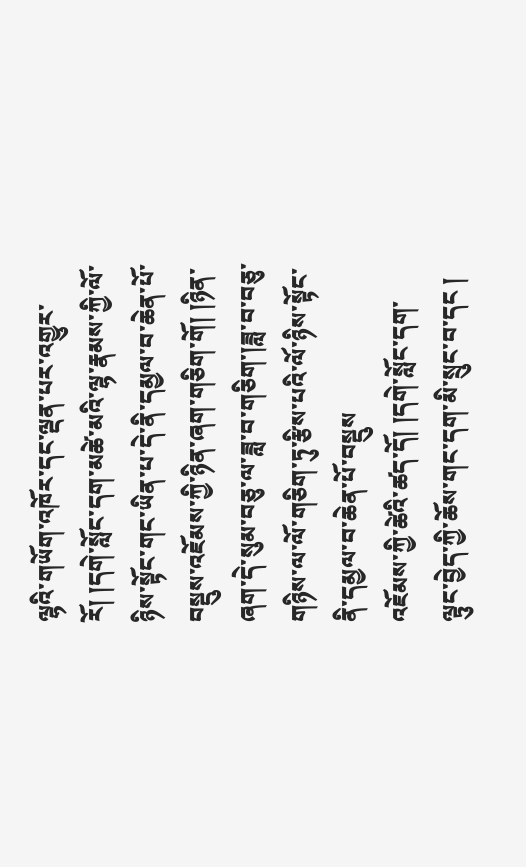ལྷའི་གཡོག་འཁོར་དང་ལྡན་པར་འགྱུར་རོ། །དགེ་སློང་དག་མཚེ་མའི་ལྷ་རྣམས་ཀྱི་ལོ་ཉིས་སྟོང་གང་ཡིན་པ་དེ་ནི་དམྱལ་བ་ཆེན་པོ་བསྡུས་འཇོམས་ཀྱི་ཉིན་ཞག་གཅིག་གོ། །ཉིན་ཞག་དེ་སུམ་བཅུ་ལ་ཟླ་བ་གཅིག་།ཟླ་བ་བཅུ་གཉིས་ལ་ལོ་གཅིག་ཏུ་རྩིས་པའི་ལོ་ཉིས་སྟོང་ནི་དམྱལ་བ་ཆེན་པོ་བསྡུས
འཇོམས་ཀྱི་ཚེའི་ཚད་དོ། །དགེ་སློང་དག་ལྟུང་བྱེད་ཀྱི་ཆོས་གང་དག་མི་སྲུང་བ་དང །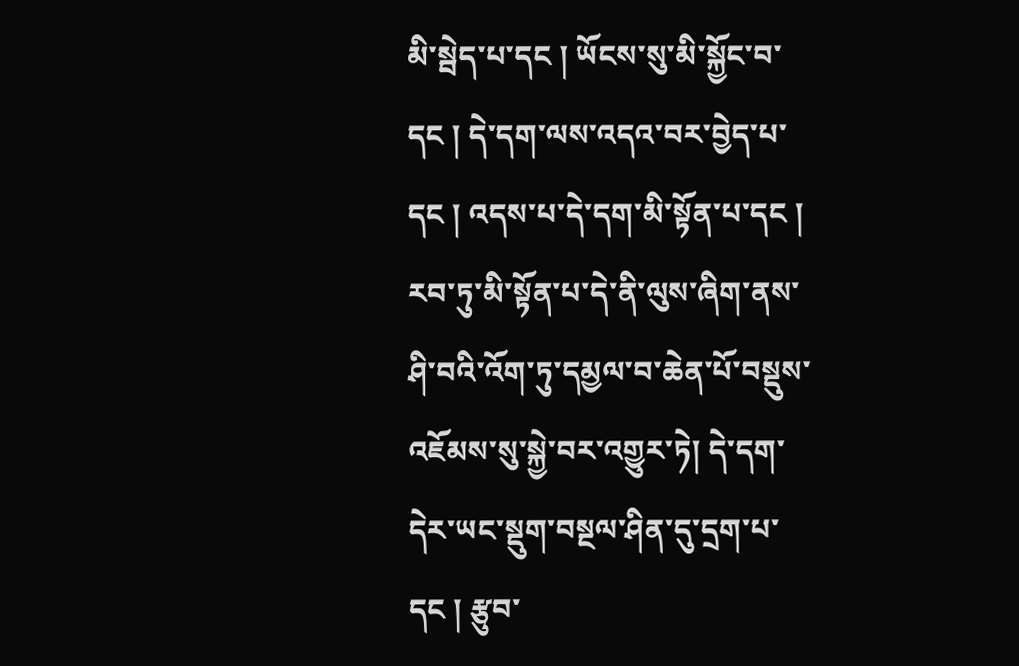མི་སྦེད་པ་དང ། ཡོངས་སུ་མི་སྐྱོང་བ་དང ། དེ་དག་ལས་འདའ་བར་བྱེད་པ་དང ། འདས་པ་དེ་དག་མི་སྟོན་པ་དང ། རབ་ཏུ་མི་སྟོན་པ་དེ་ནི་ལུས་ཞིག་ནས་ཤི་བའི་འོག་ཏུ་དམྱལ་བ་ཆེན་པོ་བསྡུས་འཇོམས་སུ་སྐྱེ་བར་འགྱུར་ཏེ། དེ་དག་དེར་ཡང་སྡུག་བསྔལ་ཤིན་དུ་དྲག་པ་དང ། རྩུབ་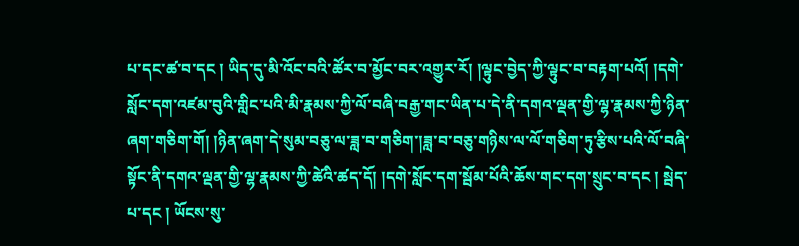པ་དང་ཚ་བ་དང ། ཡིད་དུ་མི་འོང་བའི་ཚོར་བ་མྱོང་བར་འགྱུར་རོ། །ལྟུང་བྱེད་ཀྱི་ལྟུང་བ་བརྟག་པའོ། །དགེ་སློང་དག་འཛམ་བུའི་གླིང་པའི་མི་རྣམས་ཀྱི་ལོ་བཞི་བརྒྱ་གང་ཡིན་པ་དེ་ནི་དགའ་ལྡན་གྱི་ལྷ་རྣམས་ཀྱི་ཉིན་ཞག་གཅིག་གོ། །ཉིན་ཞག་དེ་སུམ་བཅུ་ལ་ཟླ་བ་གཅིག་།ཟླ་བ་བཅུ་གཉིས་ལ་ལོ་གཅིག་ཏུ་རྩིས་པའི་ལོ་བཞི་སྟོང་ནི་དགའ་ལྡན་གྱི་ལྷ་རྣམས་ཀྱི་ཚེའི་ཚད་དོ། །དགེ་སློང་དག་སྦོམ་པོའི་ཆོས་གང་དག་སྲུང་བ་དང ། སྦེད་པ་དང ། ཡོངས་སུ་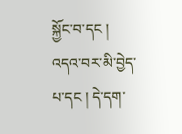སྐྱོང་བ་དང ། འདའ་བར་མི་བྱེད་པ་དང ། དེ་དག་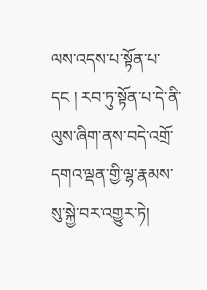ལས་འདས་པ་སྟོན་པ་དང ། རབ་ཏུ་སྟོན་པ་དེ་ནི་ལུས་ཞིག་ནས་བདེ་འགྲོ་དགའ་ལྡན་གྱི་ལྷ་རྣམས་སུ་སྐྱེ་བར་འགྱུར་ཏེ།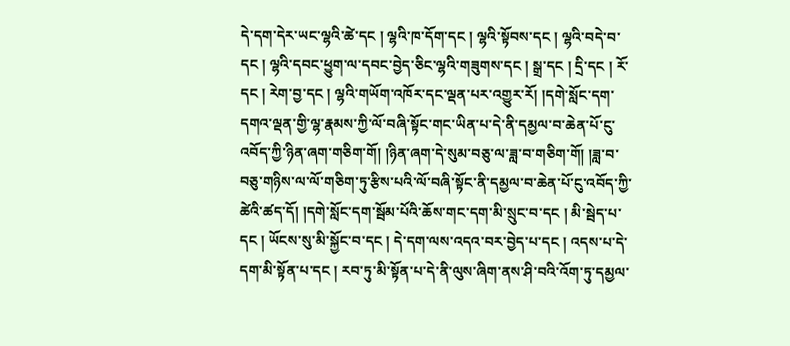དེ་དག་དེར་ཡང་ལྷའི་ཚེ་དང ། ལྷའི་ཁ་དོག་དང ། ལྷའི་སྟོབས་དང ། ལྷའི་བདེ་བ་དང ། ལྷའི་དབང་ཕྱུག་ལ་དབང་བྱེད་ཅིང་ལྷའི་གཟུགས་དང ། སྒྲ་དང ། དྲི་དང ། རོ་དང ། རེག་བྱ་དང ། ལྷའི་གཡོག་འཁོར་དང་ལྡན་པར་འགྱུར་རོ། །དགེ་སློང་དག་དགའ་ལྡན་གྱི་ལྷ་རྣམས་ཀྱི་ལོ་བཞི་སྟོང་གང་ཡིན་པ་དེ་ནི་དམྱལ་བ་ཆེན་པོ་ངུ་འབོད་ཀྱི་ཉིན་ཞག་གཅིག་གོ། །ཉིན་ཞག་དེ་སུམ་བཅུ་ལ་ཟླ་བ་གཅིག་གོ། །ཟླ་བ་བཅུ་གཉིས་ལ་ལོ་གཅིག་ཏུ་རྩིས་པའི་ལོ་བཞི་སྟོང་ནི་དམྱལ་བ་ཆེན་པོ་ངུ་འབོད་ཀྱི་ཚེའི་ཚད་དོ། །དགེ་སློང་དག་སྦོམ་པོའི་ཆོས་གང་དག་མི་སྲུང་བ་དང ། མི་སྦེད་པ་དང ། ཡོངས་སུ་མི་སྐྱོང་བ་དང ། དེ་དག་ལས་འདའ་བར་བྱེད་པ་དང ། འདས་པ་དེ་དག་མི་སྟོན་པ་དང ། རབ་ཏུ་མི་སྟོན་པ་དེ་ནི་ལུས་ཞིག་ནས་ཤི་བའི་འོག་ཏུ་དམྱལ་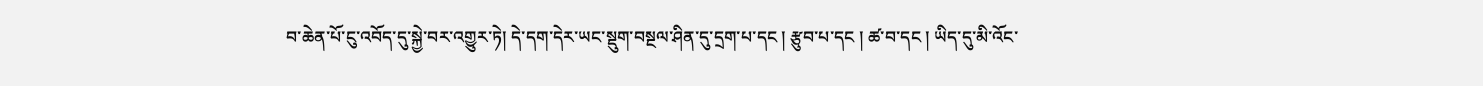བ་ཆེན་པོ་ངུ་འབོད་དུ་སྐྱེ་བར་འགྱུར་ཏེ། དེ་དག་དེར་ཡང་སྡུག་བསྔལ་ཤིན་དུ་དྲག་པ་དང ། རྩུབ་པ་དང ། ཚ་བ་དང ། ཡིད་དུ་མི་འོང་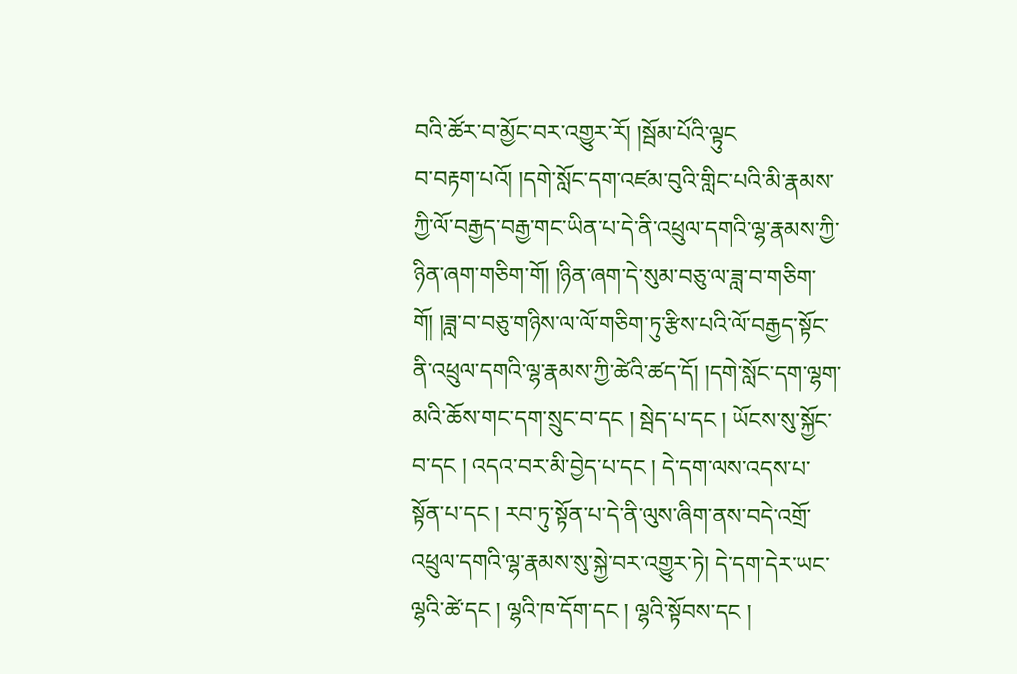བའི་ཚོར་བ་མྱོང་བར་འགྱུར་རོ། །སྦོམ་པོའི་ལྟུང
བ་བརྟག་པའོ། །དགེ་སློང་དག་འཛམ་བུའི་གླིང་པའི་མི་རྣམས་ཀྱི་ལོ་བརྒྱད་བརྒྱ་གང་ཡིན་པ་དེ་ནི་འཕྲུལ་དགའི་ལྷ་རྣམས་ཀྱི་ཉིན་ཞག་གཅིག་གོ། །ཉིན་ཞག་དེ་སུམ་བཅུ་ལ་ཟླ་བ་གཅིག་གོ། །ཟླ་བ་བཅུ་གཉིས་ལ་ལོ་གཅིག་ཏུ་རྩིས་པའི་ལོ་བརྒྱད་སྟོང་ནི་འཕྲུལ་དགའི་ལྷ་རྣམས་ཀྱི་ཚེའི་ཚད་དོ། །དགེ་སློང་དག་ལྷག་མའི་ཆོས་གང་དག་སྲུང་བ་དང ། སྦེད་པ་དང ། ཡོངས་སུ་སྐྱོང་བ་དང ། འདའ་བར་མི་བྱེད་པ་དང ། དེ་དག་ལས་འདས་པ་སྟོན་པ་དང ། རབ་ཏུ་སྟོན་པ་དེ་ནི་ལུས་ཞིག་ནས་བདེ་འགྲོ་འཕྲུལ་དགའི་ལྷ་རྣམས་སུ་སྐྱེ་བར་འགྱུར་ཏེ། དེ་དག་དེར་ཡང་ལྷའི་ཚེ་དང ། ལྷའི་ཁ་དོག་དང ། ལྷའི་སྟོབས་དང །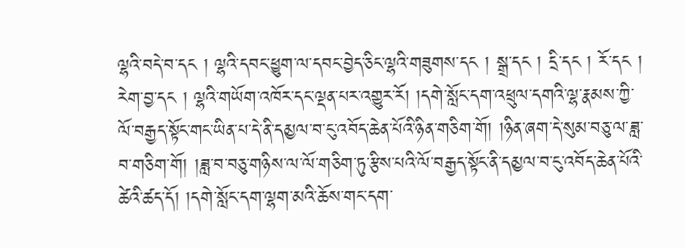ལྷའི་བདེ་བ་དང ། ལྷའི་དབང་ཕྱུག་ལ་དབང་བྱེད་ཅིང་ལྷའི་གཟུགས་དང ། སྒྲ་དང ། དྲི་དང ། རོ་དང ། རེག་བྱ་དང ། ལྷའི་གཡོག་འཁོར་དང་ལྡན་པར་འགྱུར་རོ། །དགེ་སློང་དག་འཕྲུལ་དགའི་ལྷ་རྣམས་ཀྱི་ལོ་བརྒྱད་སྟོང་གང་ཡིན་པ་དེ་ནི་དམྱལ་བ་ངུ་འབོད་ཆེན་པོའི་ཉིན་གཅིག་གོ། །ཉིན་ཞག་དེ་སུམ་བཅུ་ལ་ཟླ་བ་གཅིག་གོ། །ཟླ་བ་བཅུ་གཉིས་ལ་ལོ་གཅིག་ཏུ་རྩིས་པའི་ལོ་བརྒྱད་སྟོང་ནི་དམྱལ་བ་ངུ་འབོད་ཆེན་པོའི་ཚེའི་ཚད་དོ། །དགེ་སློང་དག་ལྷག་མའི་ཆོས་གང་དག་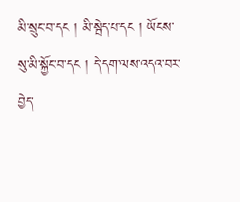མི་སྲུང་བ་དང ། མི་སྦེད་པ་དང ། ཡོངས་སུ་མི་སྐྱོང་བ་དང ། དེ་དག་ལས་འདའ་བར་བྱེད་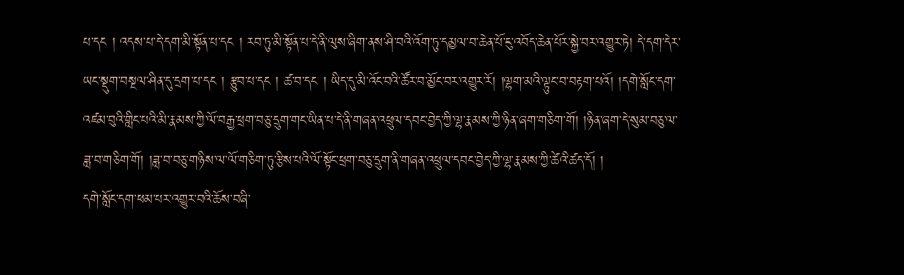པ་དང ། འདས་པ་དེ་དག་མི་སྟོན་པ་དང ། རབ་ཏུ་མི་སྟོན་པ་དེ་ནི་ལུས་ཞིག་ནས་ཤི་བའི་འོག་ཏུ་དམྱལ་བ་ཆེན་པོ་ངུ་འབོད་ཆེན་པོར་སྐྱེ་བར་འགྱུར་ཏེ། དེ་དག་དེར་ཡང་སྡུག་བསྔལ་ཤིན་དུ་དྲག་པ་དང ། རྩུབ་པ་དང ། ཚ་བ་དང ། ཡིད་དུ་མི་འོང་བའི་ཚོར་བ་མྱོང་བར་འགྱུར་རོ། །ལྷག་མའི་ལྟུང་བ་བརྟག་པའོ། །དགེ་སློང་དག་འཛམ་བུའི་གླིང་པའི་མི་རྣམས་ཀྱི་ལོ་བརྒྱ་ཕྲག་བཅུ་དྲུག་གང་ཡིན་པ་དེ་ནི་གཞན་འཕྲུལ་དབང་བྱེད་ཀྱི་ལྷ་རྣམས་ཀྱི་ཉིན་ཞག་གཅིག་གོ། །ཉིན་ཞག་དེ་སུམ་བཅུ་ལ་ཟླ་བ་གཅིག་གོ། །ཟླ་བ་བཅུ་གཉིས་ལ་ལོ་གཅིག་ཏུ་རྩིས་པའི་ལོ་སྟོང་ཕྲག་བཅུ་དྲུག་ནི་གཞན་འཕྲུལ་དབང་བྱེད་ཀྱི་ལྷ་རྣམས་ཀྱི་ཚེའི་ཚད་དོ། །
དགེ་སློང་དག་ཕམ་པར་འགྱུར་བའི་ཆོས་བཞི་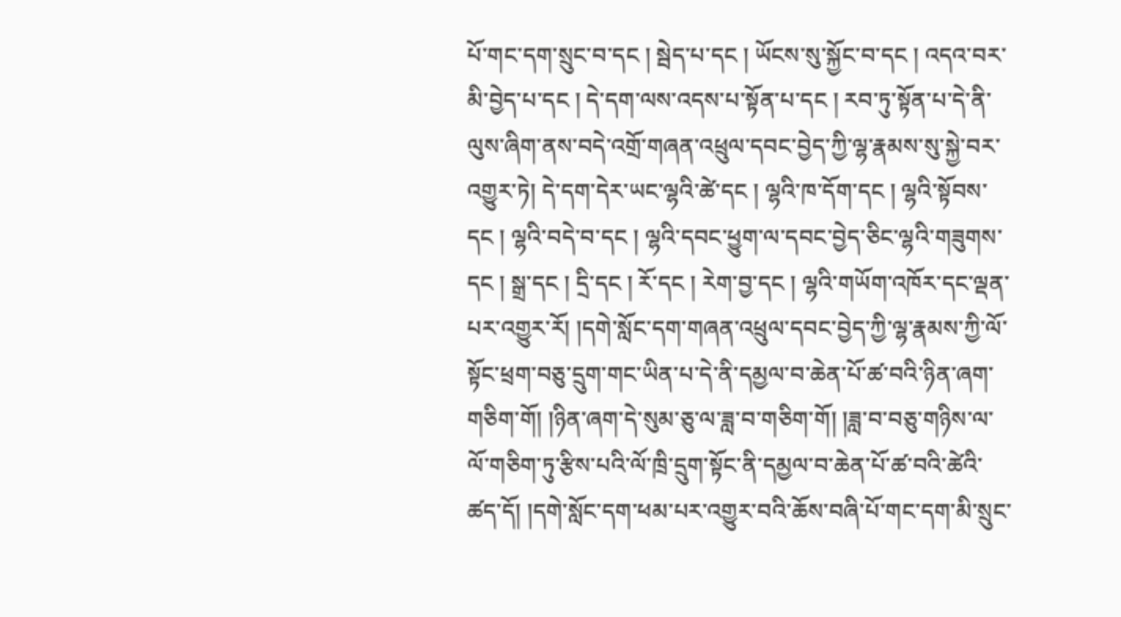པོ་གང་དག་སྲུང་བ་དང ། སྦེད་པ་དང ། ཡོངས་སུ་སྐྱོང་བ་དང ། འདའ་བར་མི་བྱེད་པ་དང ། དེ་དག་ལས་འདས་པ་སྟོན་པ་དང ། རབ་ཏུ་སྟོན་པ་དེ་ནི་ལུས་ཞིག་ནས་བདེ་འགྲོ་གཞན་འཕྲུལ་དབང་བྱེད་ཀྱི་ལྷ་རྣམས་སུ་སྐྱེ་བར་འགྱུར་ཏེ། དེ་དག་དེར་ཡང་ལྷའི་ཚེ་དང ། ལྷའི་ཁ་དོག་དང ། ལྷའི་སྟོབས་དང ། ལྷའི་བདེ་བ་དང ། ལྷའི་དབང་ཕྱུག་ལ་དབང་བྱེད་ཅིང་ལྷའི་གཟུགས་དང ། སྒྲ་དང ། དྲི་དང ། རོ་དང ། རེག་བྱ་དང ། ལྷའི་གཡོག་འཁོར་དང་ལྡན་པར་འགྱུར་རོ། །དགེ་སློང་དག་གཞན་འཕྲུལ་དབང་བྱེད་ཀྱི་ལྷ་རྣམས་ཀྱི་ལོ་སྟོང་ཕྲག་བཅུ་དྲུག་གང་ཡིན་པ་དེ་ནི་དམྱལ་བ་ཆེན་པོ་ཚ་བའི་ཉིན་ཞག་གཅིག་གོ། །ཉིན་ཞག་དེ་སུམ་ཅུ་ལ་ཟླ་བ་གཅིག་གོ། །ཟླ་བ་བཅུ་གཉིས་ལ་ལོ་གཅིག་ཏུ་རྩིས་པའི་ལོ་ཁྲི་དྲུག་སྟོང་ནི་དམྱལ་བ་ཆེན་པོ་ཚ་བའི་ཚེའི་ཚད་དོ། །དགེ་སློང་དག་ཕམ་པར་འགྱུར་བའི་ཆོས་བཞི་པོ་གང་དག་མི་སྲུང་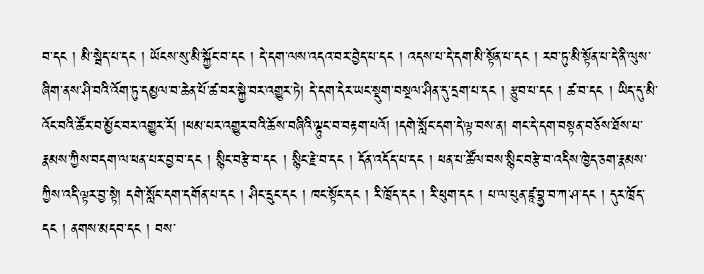བ་དང ། མི་སྦེད་པ་དང ། ཡོངས་སུ་མི་སྐྱོང་བ་དང ། དེ་དག་ལས་འདའ་བར་བྱེད་པ་དང ། འདས་པ་དེ་དག་མི་སྟོན་པ་དང ། རབ་ཏུ་མི་སྟོན་པ་དེ་ནི་ལུས་ཞིག་ནས་ཤི་བའི་འོག་ཏུ་དམྱལ་བ་ཆེན་པོ་ཚ་བར་སྐྱེ་བར་འགྱུར་ཏེ། དེ་དག་དེར་ཡང་སྡུག་བསྔལ་ཤིན་དུ་དྲག་པ་དང ། རྩུབ་པ་དང ། ཚ་བ་དང ། ཡིད་དུ་མི་འོང་བའི་ཚོར་བ་མྱོང་བར་འགྱུར་རོ། །ཕམ་པར་འགྱུར་བའི་ཆོས་བཞིའི་ལྟུང་བ་བརྟག་པའོ། །དགེ་སློང་དག་དེ་ལྟ་བས་ན། གང་དེ་དག་བསྟན་བཅོས་ཐོས་པ་རྣམས་ཀྱིས་བདག་ལ་ཕན་པར་བྱ་བ་དང ། སྙིང་བརྩེ་བ་དང ། སྙིང་རྗེ་བ་དང ། དོན་འདོད་པ་དང ། ཕན་པ་ཚོལ་བས་སྙིང་བརྩེ་བ་འདིས་ཁྱེད་ཅག་རྣམས་ཀྱིས་འདི་ལྟར་བྱ་སྟེ། དགེ་སློང་དག་དགོན་པ་དང ། ཤིང་དྲུང་དང ། ཁང་སྟོང་དང ། རི་ཁྲོད་དང ། རི་ཕུག་དང ། པ་ལ་པུན་ཛཱ་བྷྱ་བ་ཀ་ཤ་དང ། དུར་ཁྲོད་དང ། ནགས་མདབ་དང ། བས་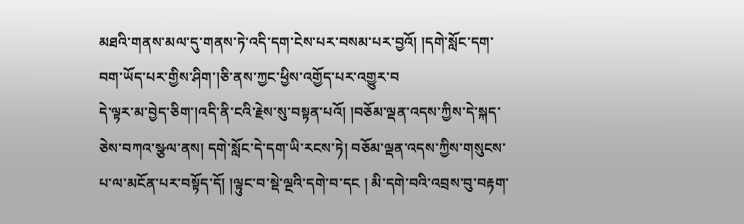མཐའི་གནས་མལ་དུ་གནས་ཏེ་འདི་དག་ངེས་པར་བསམ་པར་བྱའོ། །དགེ་སློང་དག་བག་ཡོད་པར་གྱིས་ཤིག་།ཅི་ནས་ཀྱང་ཕྱིས་འགྱོད་པར་འགྱུར་བ
དེ་ལྟར་མ་བྱེད་ཅིག་།འདི་ནི་ངའི་རྗེས་སུ་བསྟན་པའོ། །བཅོམ་ལྡན་འདས་ཀྱིས་དེ་སྐད་ཅེས་བཀའ་སྩལ་ནས། དགེ་སློང་དེ་དག་ཡི་རངས་ཏེ། བཅོམ་ལྡན་འདས་ཀྱིས་གསུངས་པ་ལ་མངོན་པར་བསྟོད་དོ། །ལྟུང་བ་སྡེ་ལྔའི་དགེ་བ་དང ། མི་དགེ་བའི་འབྲས་བུ་བརྟག་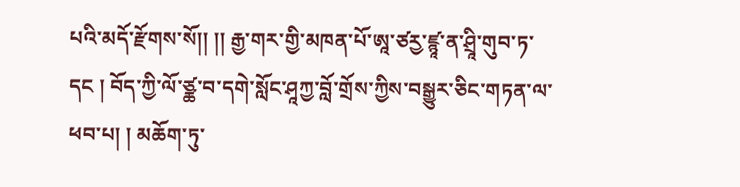པའི་མདོ་རྫོགས་སོ།། །། རྒྱ་གར་གྱི་མཁན་པོ་ཨཱ་ཙརྱ་ཛྙཱ་ན་ཤྲཱི་གུབ་ཏ་དང ། བོད་ཀྱི་ལོ་ཙྪ་བ་དགེ་སློང་ཤཱཀྱ་བློ་གྲོས་ཀྱིས་བསྒྱུར་ཅིང་གཏན་ལ་ཕབ་པ། ། མཆོག་ཏུ་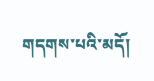གདགས་པའི་མདོ།